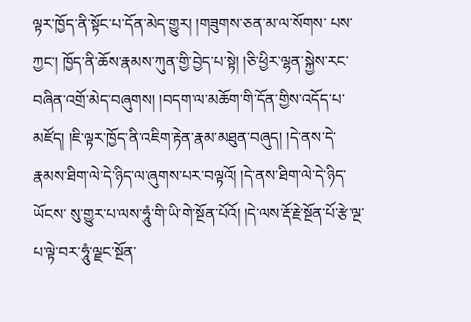ལྟར་ཁྱོད་ནི་སྟོང་པ་དོན་མེད་གྱུར། །གཟུགས་ཅན་མ་ལ་སོགས་ པས་ཀྱང་། ཁྱོད་ནི་ཆོས་རྣམས་ཀུན་གྱི་བྱེད་པ་སྟེ། །ཅི་ཕྱིར་ལྷན་སྐྱེས་རང་བཞིན་འགྲོ་མེད་བཞུགས། །བདག་ལ་མཆོག་གི་དོན་གྱིས་འདོད་པ་མཛོད། །ཇི་ལྟར་ཁྱོད་ནི་འཇིག་རྟེན་རྣམ་མཐུན་བཞུད། །དེ་ནས་དེ་རྣམས་ཐིག་ལེ་དེ་ཉིད་ལ་ཞུགས་པར་བལྟའོ། །དེ་ནས་ཐིག་ལེ་དེ་ཉིད་ཡོངས་ སུ་གྱུར་པ་ལས་ཧཱུཾ་གི་ཡི་གེ་སྔོན་པོའོ། །དེ་ལས་རྡོ་རྗེ་སྔོན་པོ་རྩེ་ལྔ་པ་ལྟེ་བར་ཧཱུཾ་ལྗང་སྔོན་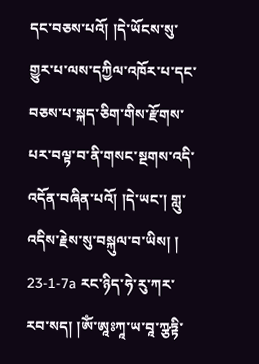དང་བཅས་པའོ། །དེ་ཡོངས་སུ་གྱུར་པ་ལས་དཀྱིལ་འཁོར་པ་དང་བཅས་པ་སྐད་ཅིག་གིས་རྫོགས་པར་བལྟ་བ་ནི་གསང་སྔགས་འདི་འདོན་བཞིན་པའོ། །དེ་ཡང་། གླུ་འདིས་རྗེས་སུ་བསྐུལ་བ་ཡིས། ། 23-1-7a རང་ཉིད་ཧེ་རུ་ཀར་རབ་སད། །ཨོཾ་ཨཱཿཀཱ་ཡ་བཱ་ཀྩཏྟི་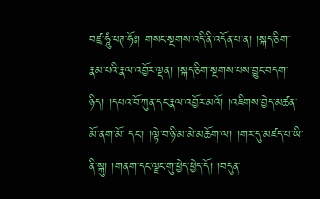བཛྲ་ཧཱུཾ་ཕཊ་ཧོཿ། གསང་སྔགས་འདི་ནི་འདོན་པ་ན། །སྐད་ཅིག་རྣམ་པའི་རྣལ་འབྱོར་ལྡན། །སྐད་ཅིག་སྔགས་པས་བྱུང་བདག་ཉིད། །དཔའ་བོ་ཀུན་དང་རྣལ་འབྱོར་མའོ། །འཇིགས་བྱེད་མཚན་མོ་ནག་མོ་ དང་། །ལྟེ་བ་ཉི་མ་མེ་མཆོག་ལ། །གར་དུ་མཛད་པ་ཡི་ནི་སྐུ། །གནག་དང་ལྗང་གུ་ཕྱེད་ཕྱེད་དོ། །བདུན་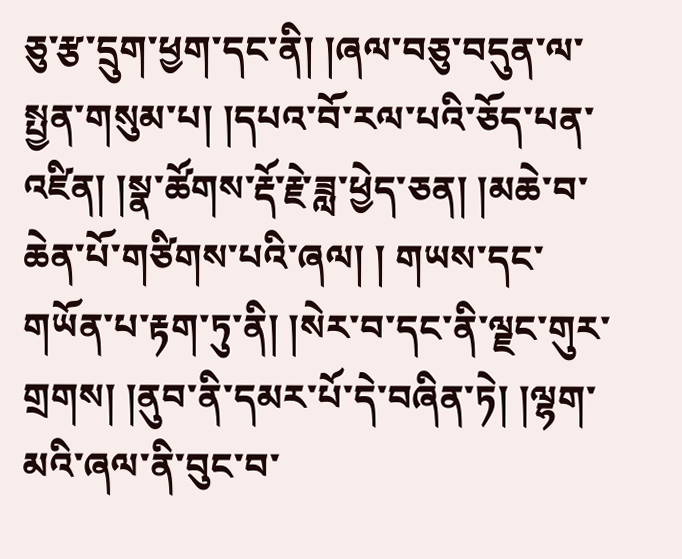ཅུ་རྩ་དྲུག་ཕྱག་དང་ནི། །ཞལ་བཅུ་བདུན་ལ་སྤྱན་གསུམ་པ། །དཔའ་བོ་རལ་པའི་ཅོད་པན་འཛིན། །སྣ་ཚོགས་རྡོ་རྗེ་ཟླ་ཕྱེད་ཅན། །མཆེ་བ་ཆེན་པོ་གཙིགས་པའི་ཞལ། ། གཡས་དང་གཡོན་པ་རྟག་ཏུ་ནི། །སེར་བ་དང་ནི་ལྗང་གུར་གྲགས། །ནུབ་ནི་དམར་པོ་དེ་བཞིན་ཏེ། །ལྷག་མའི་ཞལ་ནི་བུང་བ་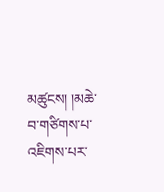མཚུངས། །མཆེ་བ་གཙིགས་པ་འཇིགས་པར་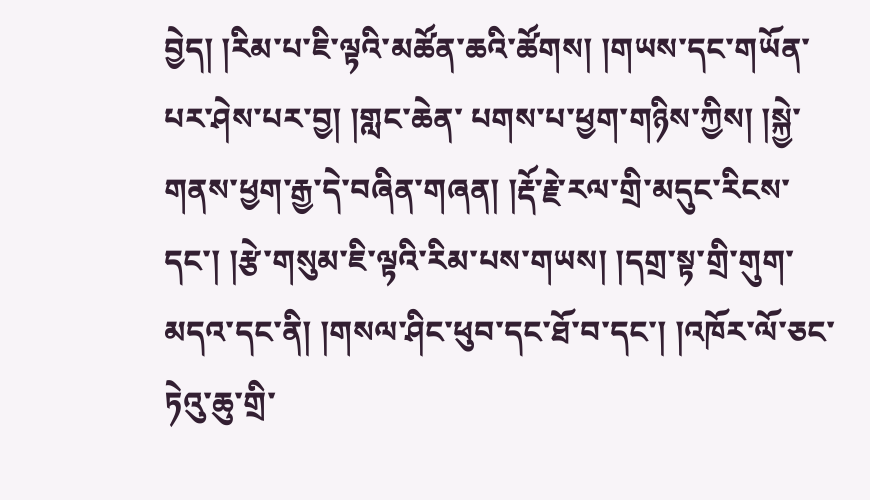བྱེད། །རིམ་པ་ཇི་ལྟའི་མཚོན་ཆའི་ཚོགས། །གཡས་དང་གཡོན་པར་ཤེས་པར་བྱ། །གླང་ཆེན་ པགས་པ་ཕྱག་གཉིས་ཀྱིས། །སྐྱེ་གནས་ཕྱག་རྒྱ་དེ་བཞིན་གཞན། །རྡོ་རྗེ་རལ་གྲི་མདུང་རིངས་དང་། །རྩེ་གསུམ་ཇི་ལྟའི་རིམ་པས་གཡས། །དགྲ་སྟ་གྲི་གུག་མདའ་དང་ནི། །གསལ་ཤིང་ཕུབ་དང་ཐོ་བ་དང་། །འཁོར་ལོ་ཅང་ཏེའུ་ཆུ་གྲི་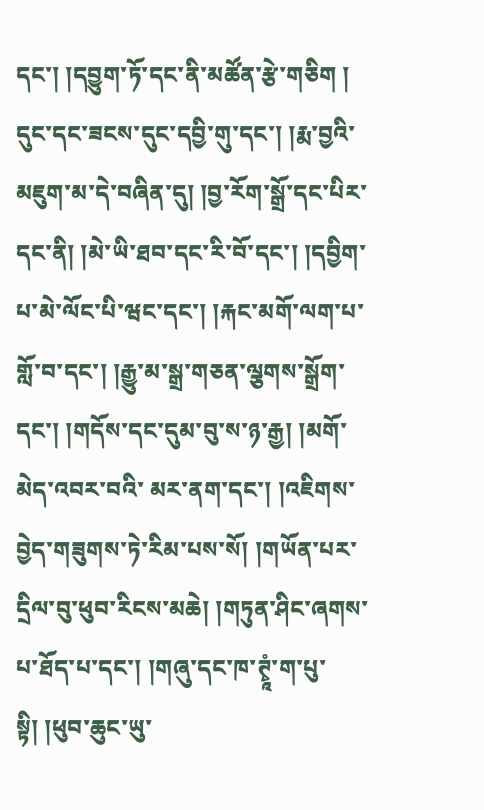དང་། །དབྱུག་ཏོ་དང་ནི་མཚོན་རྩེ་གཅིག ། དུང་དང་ཟངས་དུང་དབྱི་གུ་དང་། །རྨ་བྱའི་མཇུག་མ་དེ་བཞིན་དུ། །བྱ་རོག་སྒྲོ་དང་པིར་དང་ནི། །མེ་ཡི་ཐབ་དང་རི་བོ་དང་། །དབྱིག་པ་མེ་ལོང་པི་ཝང་དང་། །རྐང་མགོ་ལག་པ་གློ་བ་དང་། །རྒྱུ་མ་སྒྲ་གཅན་ལྕགས་སྒྲོག་དང་། །གདོས་དང་དུམ་བུ་ས་ཉ་རྒྱ། །མགོ་མེད་འབར་བའི་ མར་ནག་དང་། །འཇིགས་བྱེད་གཟུགས་ཏེ་རིམ་པས་སོ། །གཡོན་པར་དྲིལ་བུ་ཕུབ་རིངས་མཆེ། །གཏུན་ཤིང་ཞགས་པ་ཐོད་པ་དང་། །གཞུ་དང་ཁ་ཊྭཱཾ་ག་པུ་སྟི། །ཕུབ་ཆུང་ཡུ་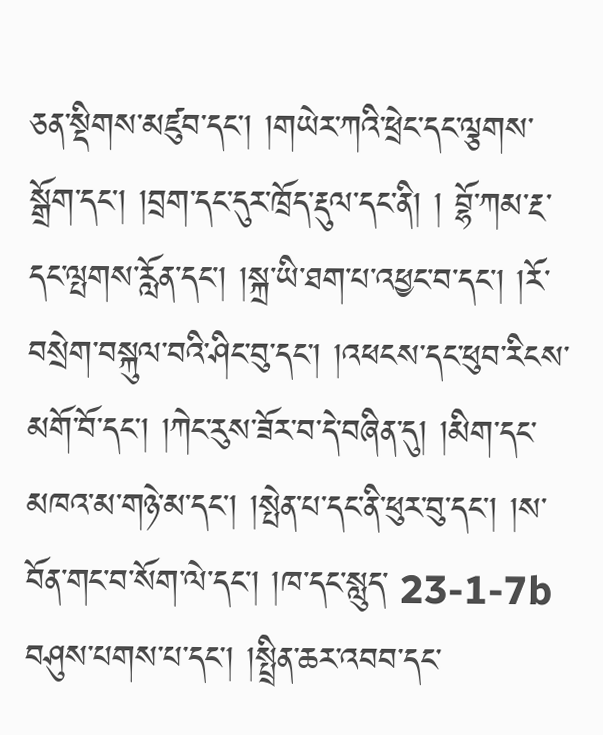ཅན་སྡིགས་མཛུབ་དང་། །གཡེར་ཀའི་ཕྲེང་དང་ལྕགས་སྒྲོག་དང་། །བྲག་དང་དུར་ཁྲོད་རྡུལ་དང་ནི། ། བྷོ་ཀམ་རྔ་དང་ལྤགས་རློན་དང་། །སྐྲ་ཡི་ཐག་པ་འཕྱང་བ་དང་། །རོ་བསྲེག་བསྐུལ་བའི་ཤིང་བུ་དང་། །འཕངས་དང་ཕུབ་རིངས་མགོ་བོ་དང་། །ཀེང་རུས་ཟོར་བ་དེ་བཞིན་དུ། །མིག་དང་མཁའ་མ་གཉེ་མ་དང་། །སྤེན་པ་དང་ནི་ཕུར་བུ་དང་། །ས་བོན་གང་བ་སོག་ལེ་དང་། །ཁ་དང་སླུད་ 23-1-7b བཤུས་པགས་པ་དང་། །སྤྲིན་ཆར་འབབ་དང་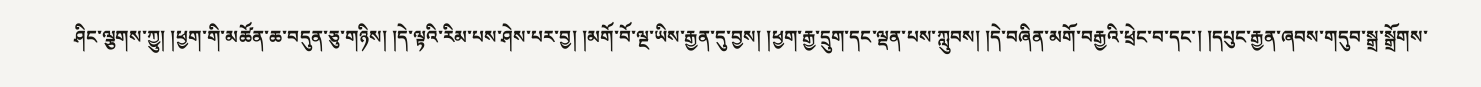ཤིང་ལྕགས་ཀྱུ། །ཕྱག་གི་མཚོན་ཆ་བདུན་ཅུ་གཉིས། །དེ་ལྟའི་རིམ་པས་ཤེས་པར་བྱ། །མགོ་བོ་ལྔ་ཡིས་རྒྱན་དུ་བྱས། །ཕྱག་རྒྱ་དྲུག་དང་ལྡན་པས་ཀླུབས། །དེ་བཞིན་མགོ་བརྒྱའི་ཕྲེང་བ་དང་། །དཔུང་རྒྱན་ཞབས་གདུབ་སྒྲ་སྒྲོགས་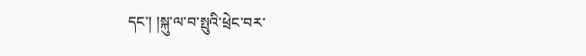དང་། །སྐུ་ལ་བ་སྤུའི་ཕྲེང་བར་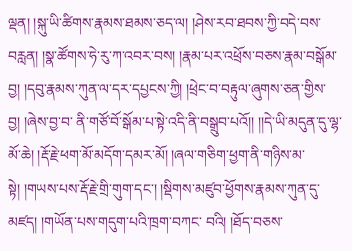ལྡན། །སྐུ་ཡི་ཚིགས་རྣམས་ཐམས་ཅད་ལ། །ཤེས་རབ་ཐབས་ཀྱི་བདེ་བས་བརླན། །སྣ་ཚོགས་ཧེ་རུ་ཀ་འབར་བས། །རྣམ་པར་འཕྲོས་བཅས་རྣམ་བསྒོམ་བྱ། །དབུ་རྣམས་ཀུན་ལ་དར་དཔྱངས་ཀྱི། །ཕྲེང་བ་བརྟུལ་ཞུགས་ཅན་གྱིས་བྱ། །ཞེས་བྱ་བ་ ནི་གཙོ་བོ་སྒོམ་པ་སྟེ་འདི་ནི་བསྒྲུབ་པའོ།། །།དེ་ཡི་མདུན་དུ་ལྷ་མོ་ཆེ། །རྡོ་རྗེ་ཕག་མོ་མདོག་དམར་མོ། །ཞལ་གཅིག་ཕྱག་ནི་གཉིས་མ་སྟེ། །གཡས་པས་རྡོ་རྗེ་གྲི་གུག་དང་། །སྡིགས་མཛུབ་ཕྱོགས་རྣམས་ཀུན་དུ་མཛད། །གཡོན་པས་གདུག་པའི་ཁྲག་བཀང་ བའི། །ཐོད་བཅས་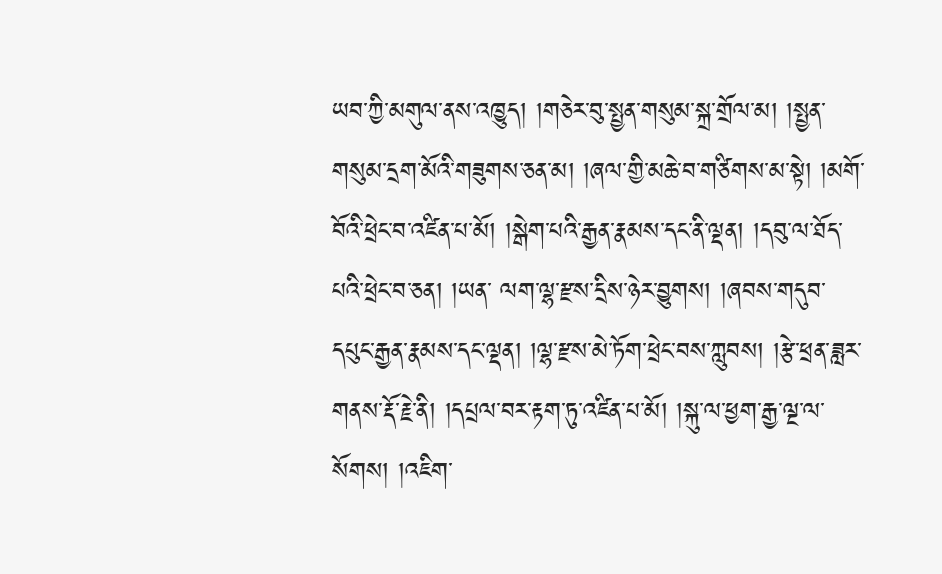ཡབ་ཀྱི་མགུལ་ནས་འཁྱུད། །གཅེར་བུ་སྤྱན་གསུམ་སྐྲ་གྲོལ་མ། །སྤྱན་གསུམ་དྲག་མོའི་གཟུགས་ཅན་མ། །ཞལ་གྱི་མཆེ་བ་གཙིགས་མ་སྟེ། །མགོ་བོའི་ཕྲེང་བ་འཛིན་པ་མོ། །སྒེག་པའི་རྒྱན་རྣམས་དང་ནི་ལྡན། །དབུ་ལ་ཐོད་པའི་ཕྲེང་བ་ཅན། །ཡན་ ལག་ལྷ་རྫས་དྲིས་ཉེར་བྱུགས། །ཞབས་གདུབ་དཔུང་རྒྱན་རྣམས་དང་ལྡན། །ལྷ་རྫས་མེ་ཏོག་ཕྲེང་བས་ཀླུབས། །རྩེ་ཕྲན་ཟླར་གནས་རྡོ་རྗེ་ནི། །དཔྲལ་བར་རྟག་ཏུ་འཛིན་པ་མོ། །སྐུ་ལ་ཕྱག་རྒྱ་ལྔ་ལ་སོགས། །འཇིག་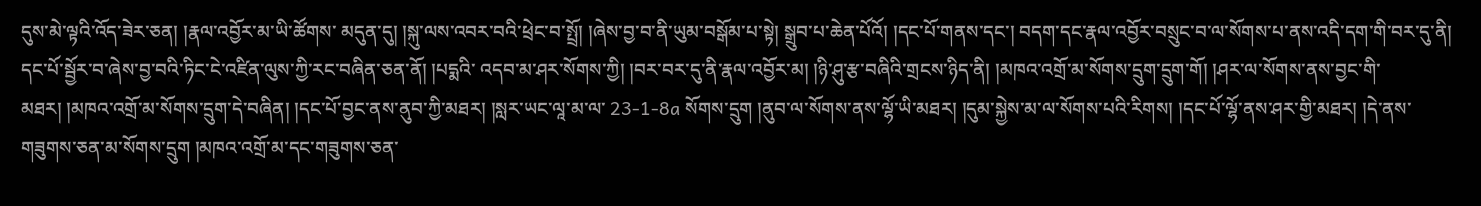དུས་མེ་ལྟའི་འོད་ཟེར་ཅན། །རྣལ་འབྱོར་མ་ཡི་ཚོགས་ མདུན་དུ། །སྐུ་ལས་འབར་བའི་ཕྲེང་བ་སྤྲོ། །ཞེས་བྱ་བ་ནི་ཡུམ་བསྒོམ་པ་སྟེ། སྒྲུབ་པ་ཆེན་པོའོ། །དང་པོ་གནས་དང་། བདག་དང་རྣལ་འབྱོར་བསྲུང་བ་ལ་སོགས་པ་ནས་འདི་དག་གི་བར་དུ་ནི། དང་པོ་སྦྱོར་བ་ཞེས་བྱ་བའི་ཏིང་ངེ་འཛིན་ལུས་ཀྱི་རང་བཞིན་ཅན་ནོ། །པདྨའི་ འདབ་མ་ཤར་སོགས་ཀྱི། །བར་བར་དུ་ནི་རྣལ་འབྱོར་མ། །ཉི་ཤུ་རྩ་བཞིའི་གྲངས་ཉིད་ནི། །མཁའ་འགྲོ་མ་སོགས་དྲུག་དྲུག་གོ། །ཤར་ལ་སོགས་ནས་བྱང་གི་མཐར། །མཁའ་འགྲོ་མ་སོགས་དྲུག་དེ་བཞིན། །དང་པོ་བྱང་ནས་ནུབ་ཀྱི་མཐར། །སླར་ཡང་ལཱ་མ་ལ་ 23-1-8a སོགས་དྲུག །ནུབ་ལ་སོགས་ནས་ལྷོ་ཡི་མཐར། །དུམ་སྐྱེས་མ་ལ་སོགས་པའི་རིགས། །དང་པོ་ལྷོ་ནས་ཤར་གྱི་མཐར། །དེ་ནས་གཟུགས་ཅན་མ་སོགས་དྲུག །མཁའ་འགྲོ་མ་དང་གཟུགས་ཅན་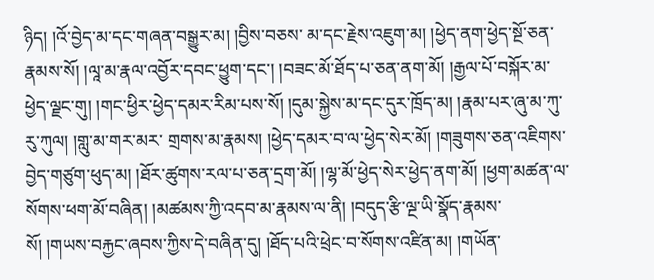ཉིད། །འོ་བྱེད་མ་དང་གཞན་བསྒྱུར་མ། །བྱིས་བཅས་ མ་དང་རྗེས་འཇུག་མ། །ཕྱེད་ནག་ཕྱེད་སྔོ་ཅན་རྣམས་སོ། །ལཱ་མ་རྣལ་འབྱོར་དབང་ཕྱུག་དང་། །བཟང་མོ་ཐོད་པ་ཅན་ནག་མོ། །རྒྱལ་པོ་བསྐོར་མ་ཕྱེད་ལྗང་གུ། །གང་ཕྱིར་ཕྱེད་དམར་རིམ་པས་སོ། །དུམ་སྐྱེས་མ་དང་དུར་ཁྲོད་མ། །རྣམ་པར་ཞུ་མ་ཀུ་རུ་ཀུལ། །གླུ་མ་གར་མར་ གྲགས་མ་རྣམས། །ཕྱེད་དམར་བ་ལ་ཕྱེད་སེར་མོ། །གཟུགས་ཅན་འཇིགས་བྱེད་གཙུག་ཕུད་མ། །ཐོར་ཚུགས་རལ་པ་ཅན་དྲག་མོ། །ལྷ་མོ་ཕྱེད་སེར་ཕྱེད་ནག་མོ། །ཕྱག་མཚན་ལ་སོགས་ཕག་མོ་བཞིན། །མཚམས་ཀྱི་འདབ་མ་རྣམས་ལ་ནི། །བདུད་རྩི་ལྔ་ཡི་སྣོད་རྣམས་ སོ། །གཡས་བརྐྱང་ཞབས་ཀྱིས་དེ་བཞིན་དུ། །ཐོད་པའི་ཕྲེང་བ་སོགས་འཛིན་མ། །གཡོན་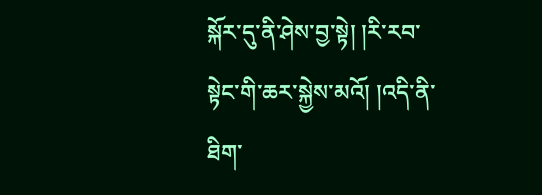སྐོར་དུ་ནི་ཤེས་བྱ་སྟེ། །རི་རབ་སྟེང་གི་ཆར་སྐྱེས་མའོ། །འདི་ནི་ཐིག་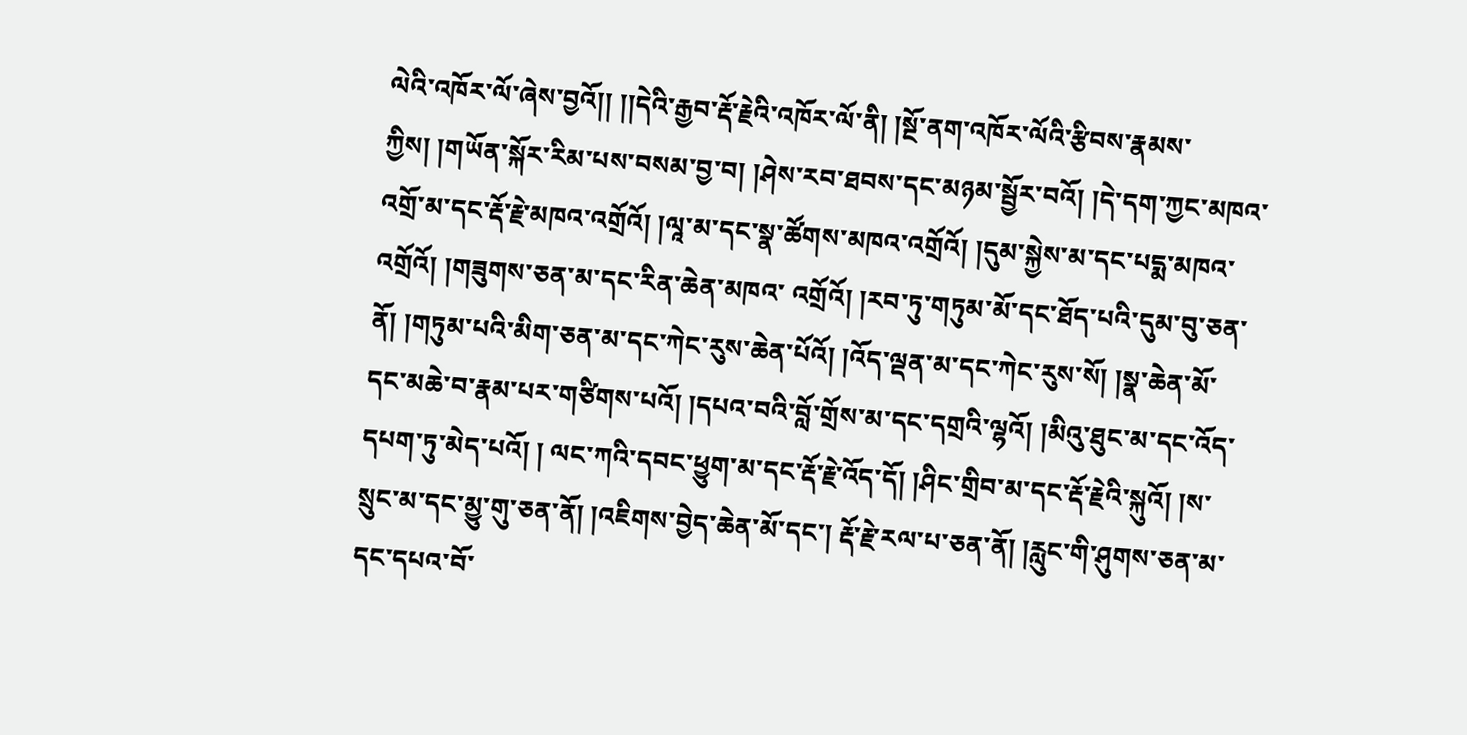ལེའི་འཁོར་ལོ་ཞེས་བྱའོ།། །།དེའི་རྒྱབ་རྡོ་རྗེའི་འཁོར་ལོ་ནི། །སྔོ་ནག་འཁོར་ལོའི་རྩིབས་རྣམས་ ཀྱིས། །གཡོན་སྐོར་རིམ་པས་བསམ་བྱ་བ། །ཤེས་རབ་ཐབས་དང་མཉམ་སྦྱོར་བའོ། །དེ་དག་ཀྱང་མཁའ་འགྲོ་མ་དང་རྡོ་རྗེ་མཁའ་འགྲོའོ། །ལཱ་མ་དང་སྣ་ཚོགས་མཁའ་འགྲོའོ། །དུམ་སྐྱེས་མ་དང་པདྨ་མཁའ་འགྲོའོ། །གཟུགས་ཅན་མ་དང་རིན་ཆེན་མཁའ་ འགྲོའོ། །རབ་ཏུ་གཏུམ་མོ་དང་ཐོད་པའི་དུམ་བུ་ཅན་ནོ། །གཏུམ་པའི་མིག་ཅན་མ་དང་ཀེང་རུས་ཆེན་པོའོ། །འོད་ལྡན་མ་དང་ཀེང་རུས་སོ། །སྣ་ཆེན་མོ་དང་མཆེ་བ་རྣམ་པར་གཙིགས་པའོ། །དཔའ་བའི་བློ་གྲོས་མ་དང་དགྲའི་ལྷའོ། །མིའུ་ཐུང་མ་དང་འོད་དཔག་ཏུ་མེད་པའོ། ། ལང་ཀའི་དབང་ཕྱུག་མ་དང་རྡོ་རྗེ་འོད་དོ། །ཤིང་གྲིབ་མ་དང་རྡོ་རྗེའི་སྐུའོ། །ས་སྲུང་མ་དང་མྱུ་གུ་ཅན་ནོ། །འཇིགས་བྱེད་ཆེན་མོ་དང་། རྡོ་རྗེ་རལ་པ་ཅན་ནོ། །རླུང་གི་ཤུགས་ཅན་མ་དང་དཔའ་བོ་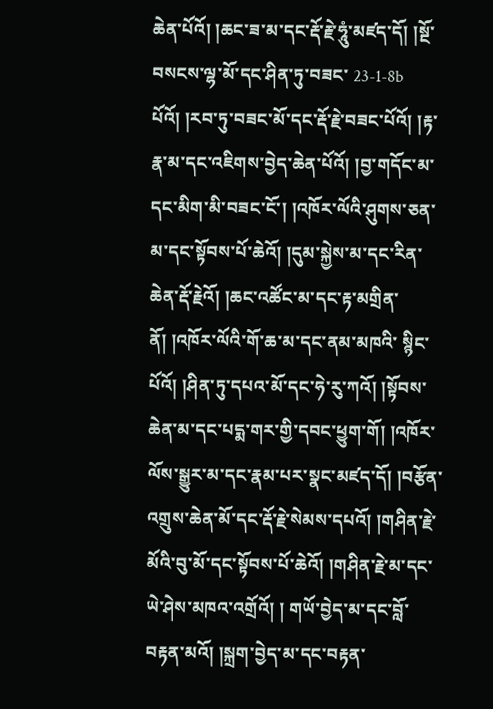ཆེན་པོའོ། །ཆང་ཟ་མ་དང་རྡོ་རྗེ་ཧཱུཾ་མཛད་དོ། །སྔོ་བསངས་ལྷ་མོ་དང་ཤིན་ཏུ་བཟང་ 23-1-8b པོའོ། །རབ་ཏུ་བཟང་མོ་དང་རྡོ་རྗེ་བཟང་པོའོ། །རྟ་རྣ་མ་དང་འཇིགས་བྱེད་ཆེན་པོའོ། །བྱ་གདོང་མ་དང་མིག་མི་བཟང་ངོ་། །འཁོར་ལོའི་ཤུགས་ཅན་མ་དང་སྟོབས་པོ་ཆེའོ། །དུམ་སྐྱེས་མ་དང་རིན་ཆེན་རྡོ་རྗེའོ། །ཆང་འཚོང་མ་དང་རྟ་མགྲིན་ནོ། །འཁོར་ལོའི་གོ་ཆ་མ་དང་ནམ་མཁའི་ སྙིང་པོའོ། །ཤིན་ཏུ་དཔའ་མོ་དང་ཧེ་རུ་ཀའོ། །སྟོབས་ཆེན་མ་དང་པདྨ་གར་གྱི་དབང་ཕྱུག་གོ། །འཁོར་ལོས་སྒྱུར་མ་དང་རྣམ་པར་སྣང་མཛད་དོ། །བརྩོན་འགྲུས་ཆེན་མོ་དང་རྡོ་རྗེ་སེམས་དཔའོ། །གཤིན་རྗེ་མོའི་བུ་མོ་དང་སྟོབས་པོ་ཆེའོ། །གཤིན་རྗེ་མ་དང་ཡེ་ཤེས་མཁའ་འགྲོའོ། ། གཡོ་བྱེད་མ་དང་བློ་བརྟན་མའོ། །སྐྲག་བྱེད་མ་དང་བརྟན་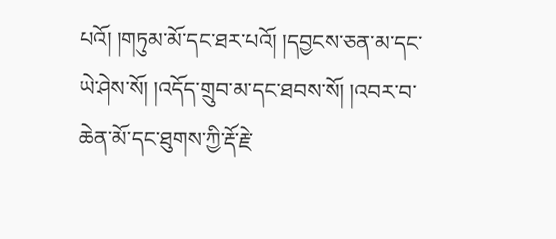པའོ། །གཏུམ་མོ་དང་ཐར་པའོ། །དབྱངས་ཅན་མ་དང་ཡེ་ཤེས་སོ། །འདོད་གྲུབ་མ་དང་ཐབས་སོ། །འབར་བ་ཆེན་མོ་དང་ཐུགས་ཀྱི་རྡོ་རྗེ་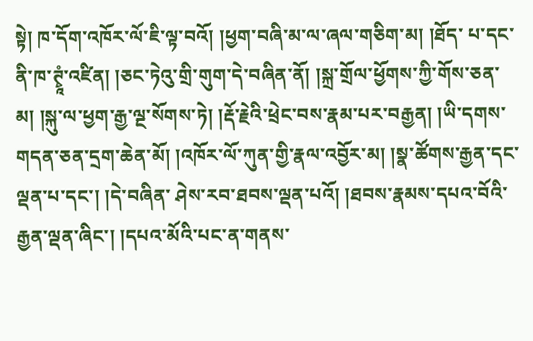སྟེ། ཁ་དོག་འཁོར་ལོ་ཇི་ལྟ་བའོ། །ཕྱག་བཞི་མ་ལ་ཞལ་གཅིག་མ། །ཐོད་ པ་དང་ནི་ཁ་ཊྭཱཾ་འཛིན། །ཅང་ཏེའུ་གྲི་གུག་དེ་བཞིན་ནོ། །སྐྲ་གྲོལ་ཕྱོགས་ཀྱི་གོས་ཅན་མ། །སྐུ་ལ་ཕྱག་རྒྱ་ལྔ་སོགས་ཏེ། །རྡོ་རྗེའི་ཕྲེང་བས་རྣམ་པར་བརྒྱན། །ཡི་དགས་གདན་ཅན་དྲག་ཆེན་མོ། །འཁོར་ལོ་ཀུན་གྱི་རྣལ་འབྱོར་མ། །སྣ་ཚོགས་རྒྱན་དང་ལྡན་པ་དང་། །དེ་བཞིན་ ཤེས་རབ་ཐབས་ལྡན་པའོ། །ཐབས་རྣམས་དཔའ་བོའི་རྒྱན་ལྡན་ཞིང་། །དཔའ་མོའི་པང་ན་གནས་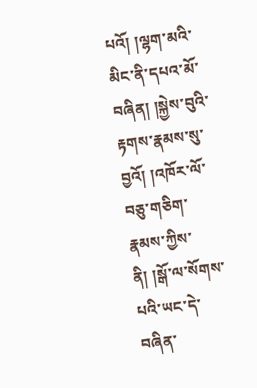པའོ། །ལྷག་མའི་མིང་ནི་དཔའ་མོ་བཞིན། །སྐྱེས་བུའི་རྟགས་རྣམས་སུ་བྱའོ། །འཁོར་ལོ་བཅུ་གཅིག་རྣམས་ཀྱིས་ནི། །སྒོ་ལ་སོགས་པའི་ཡང་དེ་བཞིན་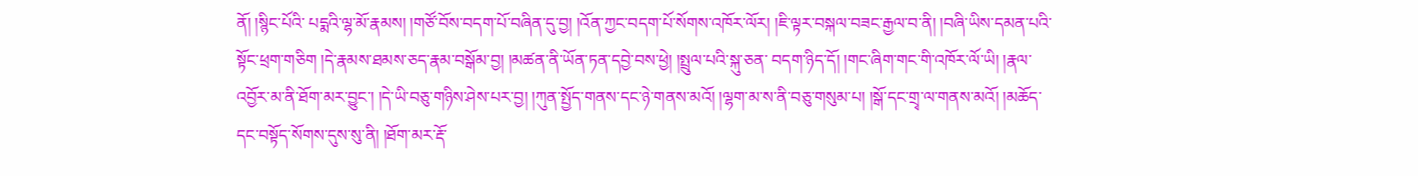ནོ། །སྙིང་པོའི་ པདྨའི་ལྷ་མོ་རྣམས། །གཙོ་བོས་བདག་པོ་བཞིན་དུ་བྱ། །འོན་ཀྱང་བདག་པོ་སོགས་འཁོར་ལོར། །ཇི་ལྟར་བསྐལ་བཟང་རྒྱལ་བ་ནི། །བཞི་ཡིས་དམན་པའི་སྟོང་ཕྲག་གཅིག །དེ་རྣམས་ཐམས་ཅད་རྣམ་བསྒོམ་བྱ། །མཚན་ནི་ཡོན་ཏན་དབྱེ་བས་ཕྱེ། །སྤྲུལ་པའི་སྐུ་ཅན་ བདག་ཉིད་དོ། །གང་ཞིག་གང་གི་འཁོར་ལོ་ཡི། །རྣལ་འབྱོར་མ་ནི་ཐོག་མར་བྱུང་། །དེ་ཡི་བཅུ་གཉིས་ཤེས་པར་བྱ། །ཀུན་སྤྱོད་གནས་དང་ཉེ་གནས་མའོ། །ལྷག་མ་ས་ནི་བཅུ་གསུམ་པ། །སྒོ་དང་གྲྭ་ལ་གནས་མའོ། །མཆོད་དང་བསྟོད་སོགས་དུས་སུ་ནི། །ཐོག་མར་རྡོ་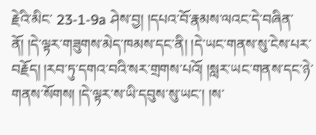རྗེའི་མིང་ 23-1-9a ཤེས་བྱ། །དཔའ་བོ་རྣམས་ལའང་དེ་བཞིན་ནོ། །དེ་ལྟར་གཟུགས་མེད་ཁམས་དང་ནི། །དེ་ཡང་གནས་སུ་ངེས་པར་བརྗོད། །རབ་ཏུ་དགའ་བའི་སར་གྲགས་པའོ། །སླར་ཡང་གནས་དང་ཉེ་གནས་སོགས། །དེ་ལྟར་ས་ཡི་དབུས་སུ་ཡང་། །ས་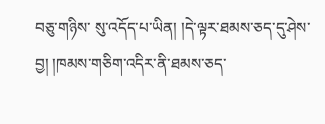བཅུ་གཉིས་ སུ་འདོད་པ་ཡིན། །དེ་ལྟར་ཐམས་ཅད་དུ་ཤེས་བྱ། །ཁམས་གཅིག་འདིར་ནི་ཐམས་ཅད་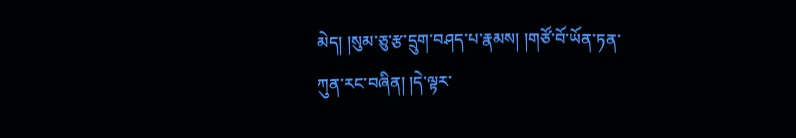མེད། །སུམ་ཅུ་རྩ་དྲུག་བཤད་པ་རྣམས། །གཙོ་བོ་ཡོན་ཏན་ཀུན་རང་བཞིན། །དེ་ལྟར་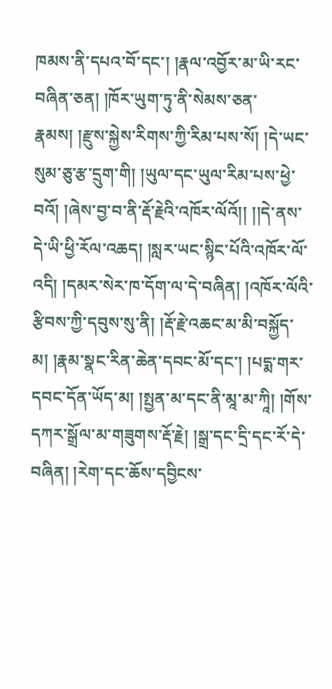ཁམས་ནི་དཔའ་བོ་དང་། །རྣལ་འབྱོར་མ་ཡི་རང་བཞིན་ཅན། །ཁོར་ཡུག་ཏུ་ནི་སེམས་ཅན་ རྣམས། །རྫུས་སྐྱེས་རིགས་ཀྱི་རིམ་པས་སོ། །དེ་ཡང་སུམ་ཅུ་རྩ་དྲུག་གི། །ཡུལ་དང་ཡུལ་རིམ་པས་ཕྱེ་བའོ། །ཞེས་བྱ་བ་ནི་རྡོ་རྗེའི་འཁོར་ལོའོ།། །།དེ་ནས་དེ་ཡི་ཕྱི་རོལ་འཆད། །སླར་ཡང་སྙིང་པོའི་འཁོར་ལོ་འདི། །དམར་སེར་ཁ་དོག་ལ་དེ་བཞིན། །འཁོར་ལོའི་ རྩིབས་ཀྱི་དབུས་སུ་ནི། །རྡོ་རྗེ་འཆང་མ་མི་བསྐྱོད་མ། །རྣམ་སྣང་རིན་ཆེན་དབང་མོ་དང་། །པདྨ་གར་དབང་དོན་ཡོད་མ། །སྤྱན་མ་དང་ནི་མཱ་མ་ཀཱི། །གོས་དཀར་སྒྲོལ་མ་གཟུགས་རྡོ་རྗེ། །སྒྲ་དང་དྲི་དང་རོ་དེ་བཞིན། །རེག་དང་ཆོས་དབྱིངས་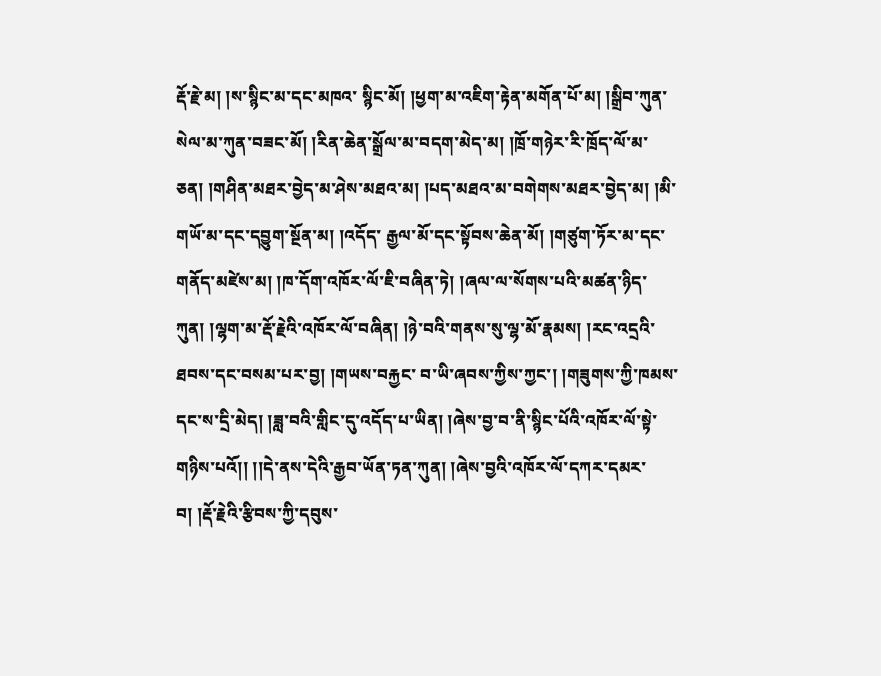རྡོ་རྗེ་མ། །ས་སྙིང་མ་དང་མཁའ་ སྙིང་མོ། །ཕྱག་མ་འཇིག་རྟེན་མགོན་པོ་མ། །སྒྲིབ་ཀུན་སེལ་མ་ཀུན་བཟང་མོ། །རིན་ཆེན་སྒྲོལ་མ་བདག་མེད་མ། །ཁྲོ་གཉེར་རི་ཁྲོད་ལོ་མ་ཅན། །གཤིན་མཐར་བྱེད་མ་ཤེས་མཐའ་མ། །པད་མཐའ་མ་བགེགས་མཐར་བྱེད་མ། །མི་གཡོ་མ་དང་དབྱུག་སྔོན་མ། །འདོད་ རྒྱལ་མོ་དང་སྟོབས་ཆེན་མོ། །གཙུག་ཏོར་མ་དང་གནོད་མཛེས་མ། །ཁ་དོག་འཁོར་ལོ་ཇི་བཞིན་ཏེ། །ཞལ་ལ་སོགས་པའི་མཚན་ཉིད་ཀུན། །ལྷག་མ་རྡོ་རྗེའི་འཁོར་ལོ་བཞིན། །ཉེ་བའི་གནས་སུ་ལྷ་མོ་རྣམས། །རང་འདྲའི་ཐབས་དང་བསམ་པར་བྱ། །གཡས་བརྐྱང་ བ་ཡི་ཞབས་ཀྱིས་ཀྱང་། །གཟུགས་ཀྱི་ཁམས་དང་ས་དྲི་མེད། །ཟླ་བའི་གླིང་དུ་འདོད་པ་ཡིན། །ཞེས་བྱ་བ་ནི་སྙིང་པོའི་འཁོར་ལོ་སྟེ་གཉིས་པའོ།། །།དེ་ནས་དེའི་རྒྱབ་ཡོན་ཏན་ཀུན། །ཞེས་བྱའི་འཁོར་ལོ་དཀར་དམར་བ། །རྡོ་རྗེའི་རྩིབས་ཀྱི་དབུས་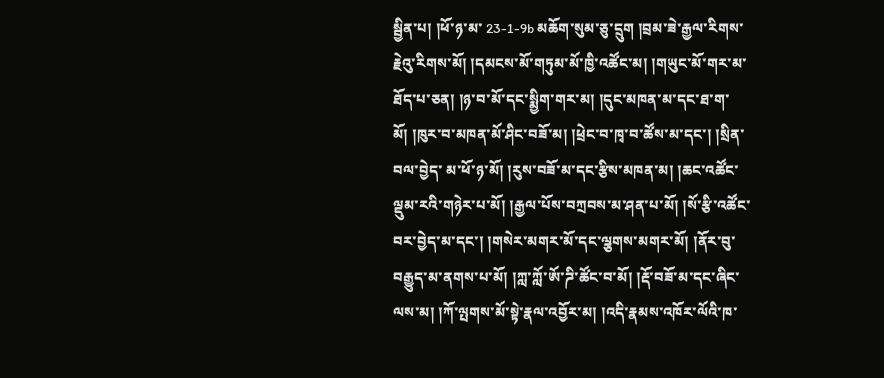སྦྱིན་པ། །ཕོ་ཉ་མ་ 23-1-9b མཆོག་སུམ་ཅུ་དྲུག །བྲམ་ཟེ་རྒྱལ་རིགས་རྗེའུ་རིགས་མོ། །དམངས་མོ་གཏུམ་མོ་ཁྱི་འཚོང་མ། །གཡུང་མོ་གར་མ་ཐོད་པ་ཅན། །ཉ་བ་མོ་དང་སྨྱིག་གར་མ། །དུང་མཁན་མ་དང་ཐ་ག་མོ། །ཁུར་བ་མཁན་མོ་ཤིང་བཟོ་མ། །ཕྲེང་བ་ཁྭ་བ་ཚོས་མ་དང་། །སྲིན་བལ་བྱེད་ མ་ཕོ་ཉ་མོ། །རུས་བཟོ་མ་དང་རྩིས་མཁན་མ། །ཆང་འཚོང་ལྡུམ་རའི་གཉེར་པ་མོ། །རྒྱལ་པོས་བཀྲབས་མ་ཤན་པ་མོ། །སོ་རྩི་འཚོང་བར་བྱེད་མ་དང་། །གསེར་མགར་མོ་དང་ལྕགས་མགར་མོ། །ནོར་བུ་བརྒྱུད་མ་ནགས་པ་མོ། །ཀླ་ཀློ་ཨོ་ཌི་ཚོང་བ་མོ། །རྡོ་བཟོ་མ་དང་ཞིང་ ལས་མ། །ཀོ་ལྤགས་མོ་སྟེ་རྣལ་འབྱོར་མ། །འདི་རྣམས་འཁོར་ལོའི་ཁ་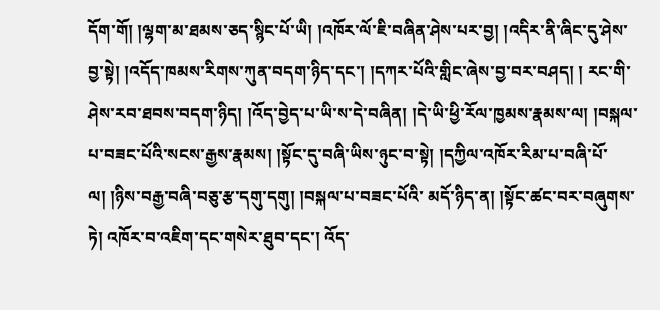དོག་གོ། །ལྷག་མ་ཐམས་ཅད་སྙིང་པོ་ཡི། །འཁོར་ལོ་ཇི་བཞིན་ཤེས་པར་བྱ། །འདིར་ནི་ཞིང་དུ་ཤེས་བྱ་སྟེ། །འདོད་ཁམས་རིགས་ཀུན་བདག་ཉིད་དང་། །དཀར་པོའི་གླིང་ཞེས་བྱ་བར་བཤད། ། རང་གི་ཤེས་རབ་ཐབས་བདག་ཉིད། །འོད་བྱེད་པ་ཡི་ས་དེ་བཞིན། །དེ་ཡི་ཕྱི་རོལ་ཁྱམས་རྣམས་ལ། །བསྐལ་པ་བཟང་པོའི་སངས་རྒྱས་རྣམས། །སྟོང་དུ་བཞི་ཡིས་ཉུང་བ་སྟེ། །དཀྱིལ་འཁོར་རིམ་པ་བཞི་པོ་ལ། །ཉིས་བརྒྱ་བཞི་བཅུ་རྩ་དགུ་དགུ། །བསྐལ་པ་བཟང་པོའི་ མདོ་ཉིད་ན། །སྟོང་ཚང་བར་བཞུགས་ཏེ། འཁོར་བ་འཇིག་དང་གསེར་ཐུབ་དང་། འོད་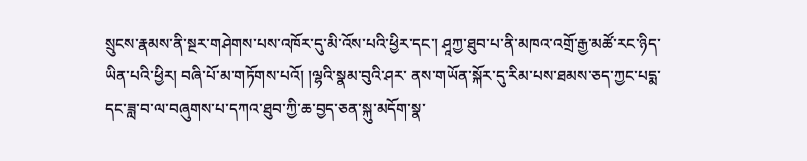སྲུངས་རྣམས་ནི་སྔར་གཤེགས་པས་འཁོར་དུ་མི་འོས་པའི་ཕྱིར་དང་། ཤཱཀྱ་ཐུབ་པ་ནི་མཁའ་འགྲོ་རྒྱ་མཚོ་རང་ཉིད་ཡིན་པའི་ཕྱིར། བཞི་པོ་མ་གཏོགས་པའོ། །ལྷའི་སྣམ་བུའི་ཤར་ ནས་གཡོན་སྐོར་དུ་རིམ་པས་ཐམས་ཅད་ཀྱང་པདྨ་དང་ཟླ་བ་ལ་བཞུགས་པ་དཀའ་ཐུབ་ཀྱི་ཆ་བྱད་ཅན་སྐུ་མདོག་སྣ་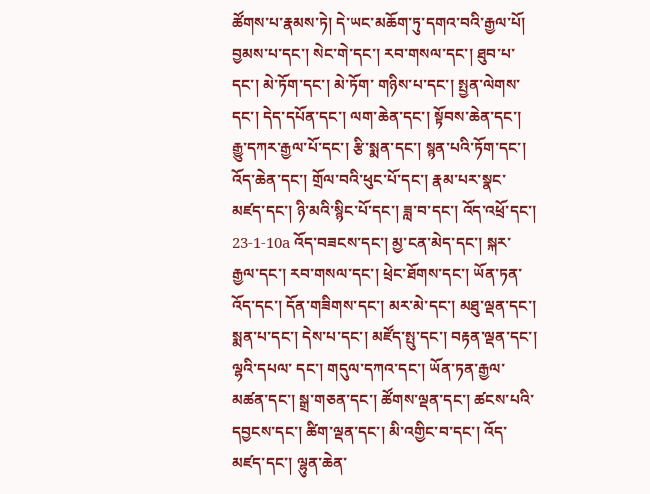ཚོགས་པ་རྣམས་ཏེ། དེ་ཡང་མཆོག་ཏུ་དགའ་བའི་རྒྱལ་པོ། བྱམས་པ་དང་། སེང་གེ་དང་། རབ་གསལ་དང་། ཐུབ་པ་དང་། མེ་ཏོག་དང་། མེ་ཏོག་ གཉིས་པ་དང་། སྤྱན་ལེགས་དང་། དེད་དཔོན་དང་། ལག་ཆེན་དང་། སྟོབས་ཆེན་དང་། རྒྱུ་དཀར་རྒྱལ་པོ་དང་། རྩི་སྨན་དང་། སྙན་པའི་ཏོག་དང་། འོད་ཆེན་དང་། གྲོལ་བའི་ཕུང་པོ་དང་། རྣམ་པར་སྣང་མཛད་དང་། ཉི་མའི་སྙིང་པོ་དང་། ཟླ་བ་དང་། འོད་འཕྲོ་དང་། 23-1-10a འོད་བཟངས་དང་། མྱ་ངན་མེད་དང་། སྐར་རྒྱལ་དང་། རབ་གསལ་དང་། ཕྲེང་ཐོགས་དང་། ཡོན་ཏན་འོད་དང་། དོན་གཟིགས་དང་། མར་མེ་དང་། མཐུ་ལྡན་དང་། སྨན་པ་དང་། དེས་པ་དང་། མཛོད་སྤུ་དང་། བརྟན་ལྡན་དང་། ལྷའི་དཔལ་ དང་། གདུལ་དཀའ་དང་། ཡོན་ཏན་རྒྱལ་མཚན་དང་། སྒྲ་གཅན་དང་། ཚོགས་ལྡན་དང་། ཚངས་པའི་དབྱངས་དང་། ཚིག་ལྡན་དང་། མི་འགྱིང་བ་དང་། འོད་མཛད་དང་། ལྷུན་ཆེན་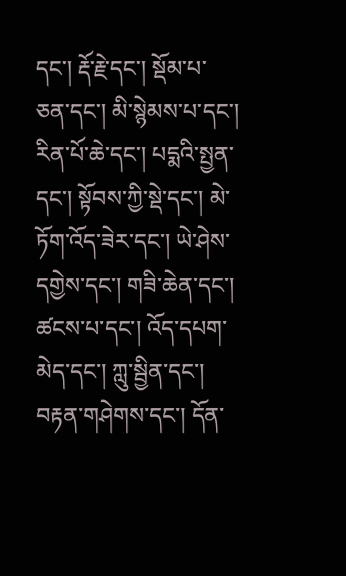དང་། རྡོ་རྗེ་དང་། སྡོམ་པ་ཅན་དང་། མི་སྙེམས་པ་དང་། རིན་པོ་ཆེ་དང་། པདྨའི་སྤྱན་དང་། སྟོབས་ཀྱི་སྡེ་དང་། མེ་ཏོག་འོད་ཟེར་དང་། ཡེ་ཤེས་དགྱེས་དང་། གཟི་ཆེན་དང་། ཚངས་པ་དང་། འོད་དཔག་མེད་དང་། ཀླུ་སྦྱིན་དང་། བརྟན་གཤེགས་དང་། དོན་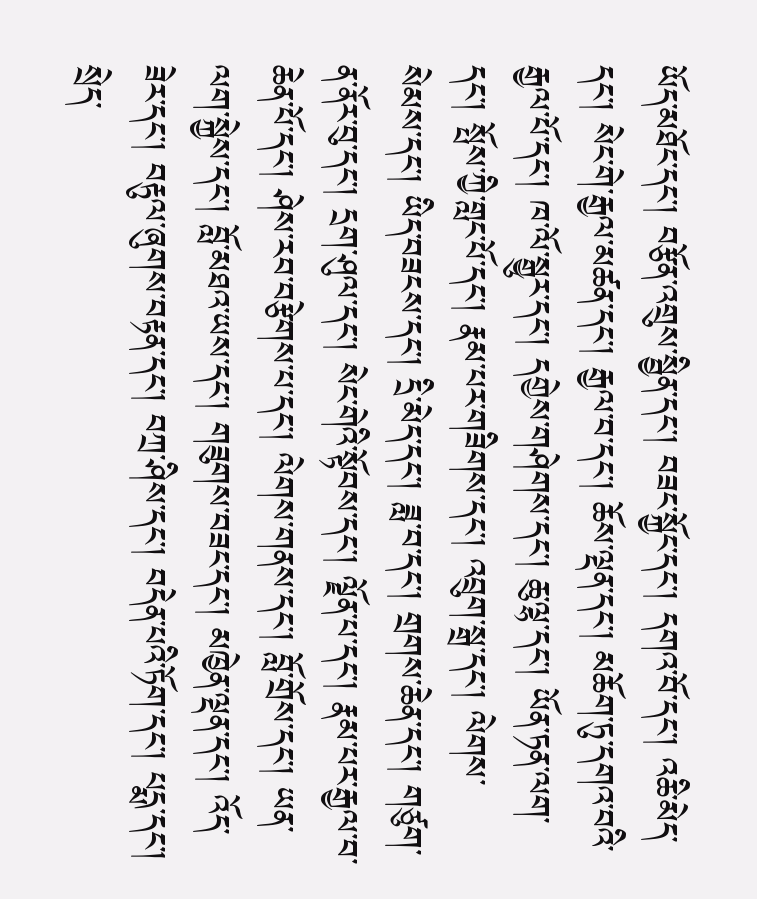ཡོད་མཐོང་དང་། བརྩོན་འགྲུས་སྦྱིན་དང་། བཟང་སྐྱོང་དང་། དགའ་བོ་དང་། འཆི་མེད་དང་། སེང་གེ་རྒྱལ་མཚན་དང་། རྒྱལ་བ་དང་། ཆོས་ལྡན་དང་། མཆོག་ཏུ་དགའ་བའི་རྒྱལ་པོ་དང་། ཁ་ལོ་སྒྱུར་དང་། དགྱེས་གཤེགས་དང་། ཆུ་ལྷ་དང་། ཡོན་ཏན་ལག་དང་། སྤོས་ཀྱི་གླང་པོ་དང་། རྣམ་པར་གཟིགས་དང་། འབྲུག་སྒྲ་དང་། ལེགས་ སེམས་དང་། ཡིད་བཟངས་དང་། དྲི་མེད་དང་། ཟླ་བ་དང་། གྲགས་ཆེན་དང་། གཙུག་ན་ནོར་བུ་དང་། དྲག་ཤུལ་དང་། སེང་གེའི་སྟོབས་དང་། ལྗོན་པ་དང་། རྣམ་པར་རྒྱལ་བ་ཆེན་པོ་དང་། ཤེས་རབ་བརྩེགས་པ་དང་། ལེགས་གནས་དང་། བློ་གྲོས་དང་། ཡན་ ལག་སྐྱེས་དང་། བློ་མཐའ་ཡས་དང་། གཟུགས་བཟང་དང་། མཁྱེན་ལྡན་དང་། འོད་ཟེར་དང་། བརྟུལ་ཞུགས་བརྟན་དང་། བཀྲ་ཤིས་དང་། བདེན་པའི་ཏོག་དང་། པདྨ་དང་། སྲེད་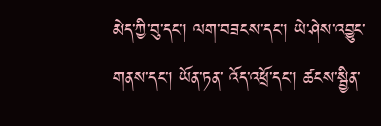མེད་ཀྱི་བུ་དང་། ལག་བཟངས་དང་། ཡེ་ཤེས་འབྱུང་གནས་དང་། ཡོན་ཏན་ འོད་འཕྲོ་དང་། ཚངས་སྦྱིན་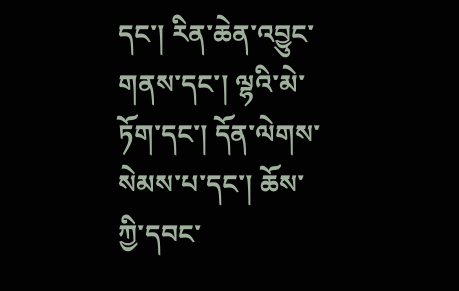དང་། རིན་ཆེན་འབྱུང་གནས་དང་། ལྷའི་མེ་ཏོག་དང་། དོན་ལེགས་སེམས་པ་དང་། ཆོས་ཀྱི་དབང་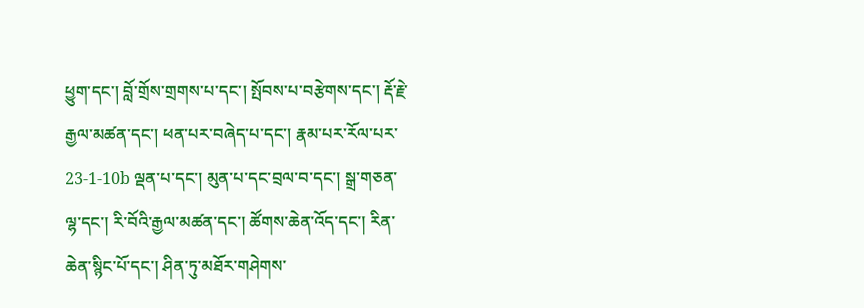ཕྱུག་དང་། བློ་གྲོས་གྲགས་པ་དང་། སྤོབས་པ་བརྩེགས་དང་། རྡོ་རྗེ་རྒྱལ་མཚན་དང་། ཕན་པར་བཞེད་པ་དང་། རྣམ་པར་རོལ་པར་ 23-1-10b ལྡན་པ་དང་། མུན་པ་དང་བྲལ་བ་དང་། སྒྲ་གཅན་ལྷ་དང་། རི་བོའི་རྒྱལ་མཚན་དང་། ཚོགས་ཆེན་འོད་དང་། རིན་ཆེན་སྙིང་པོ་དང་། ཤིན་ཏུ་མཐོར་གཤེགས་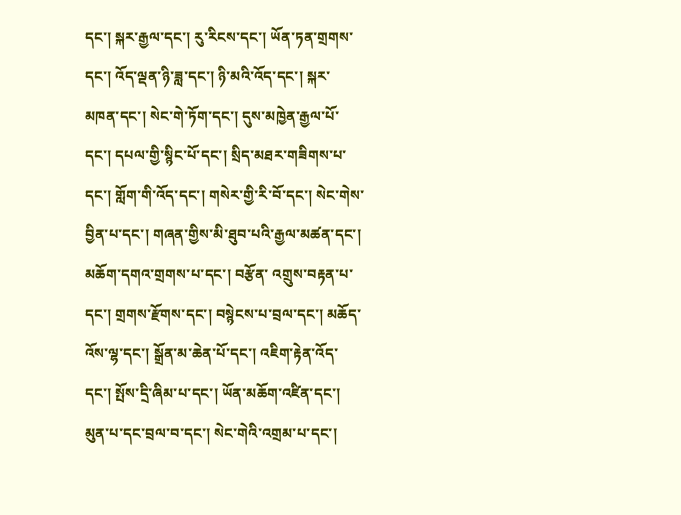དང་། སྐར་རྒྱལ་དང་། རུ་རིངས་དང་། ཡོན་ཏན་གྲགས་དང་། འོད་ལྡན་ཉི་ཟླ་དང་། ཉི་མའི་འོད་དང་། སྐར་ མཁན་དང་། སེང་གེ་ཏོག་དང་། དུས་མཁྱེན་རྒྱལ་པོ་དང་། དཔལ་གྱི་སྙིང་པོ་དང་། སྲིད་མཐར་གཟིགས་པ་དང་། གློག་གི་འོད་དང་། གསེར་གྱི་རི་བོ་དང་། སེང་གེས་བྱིན་པ་དང་། གཞན་གྱིས་མི་ཐུབ་པའི་རྒྱལ་མཚན་དང་། མཆོག་དགའ་གྲགས་པ་དང་། བརྩོན་ འགྲུས་བརྟན་པ་དང་། གྲགས་རྫོགས་དང་། བསྙེངས་པ་བྲལ་དང་། མཆོད་འོས་ལྷ་དང་། སྒྲོན་མ་ཆེན་པོ་དང་། འཇིག་རྟེན་འོད་དང་། སྤོས་དྲི་ཞིམ་པ་དང་། ཡོན་མཆོག་འཛིན་དང་། མུན་པ་དང་བྲལ་བ་དང་། སེང་གེའི་འགྲམ་པ་དང་།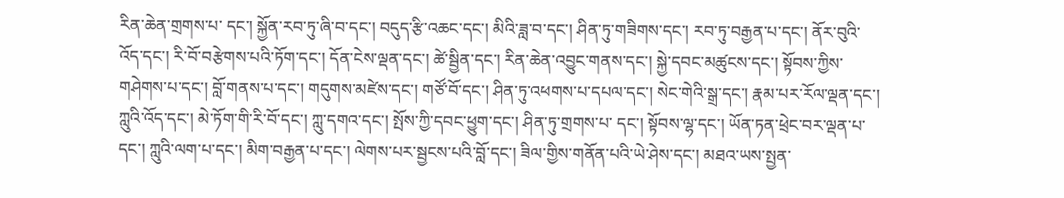རིན་ཆེན་གྲགས་པ་ དང་། སྐྱོན་རབ་ཏུ་ཞི་བ་དང་། བདུད་རྩི་འཆང་དང་། མིའི་ཟླ་བ་དང་། ཤིན་ཏུ་གཟིགས་དང་། རབ་ཏུ་བརྒྱན་པ་དང་། ནོར་བུའི་འོད་དང་། རི་བོ་བརྩེགས་པའི་ཏོག་དང་། དོན་ངེས་ལྡན་དང་། ཚེ་སྦྱིན་དང་། རིན་ཆེན་འབྱུང་གནས་དང་། སྐྱེ་དབང་མཚུངས་དང་། སྟོབས་ཀྱིས་གཤེགས་པ་དང་། བློ་གནས་པ་དང་། གདུགས་མཛེས་དང་། གཙོ་བོ་དང་། ཤིན་ཏུ་འཕགས་པ་དཔལ་དང་། སེང་གེའི་སྒྲ་དང་། རྣམ་པར་རོལ་ལྡན་དང་། ཀླུའི་འོད་དང་། མེ་ཏོག་གི་རི་བོ་དང་། ཀླུ་དགའ་དང་། སྤོས་ཀྱི་དབང་ཕྱུག་དང་། ཤིན་ཏུ་གྲགས་པ་ དང་། སྟོབས་ལྷ་དང་། ཡོན་ཏན་ཕྲེང་བར་ལྡན་པ་དང་། ཀླུའི་ལག་པ་དང་། མིག་བརྒྱན་པ་དང་། ལེགས་པར་སྦྱངས་པའི་བློ་དང་། ཟིལ་གྱིས་གནོན་པའི་ཡེ་ཤེས་དང་། མཐའ་ཡས་སྤྱན་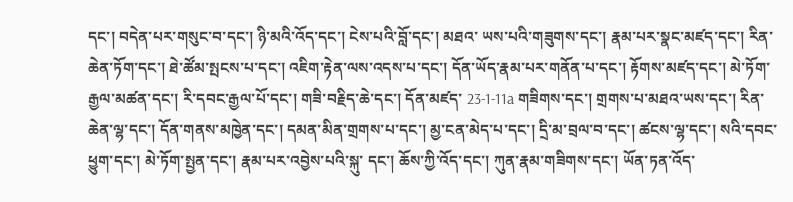དང་། བདེན་པར་གསུང་བ་དང་། ཉི་མའི་འོད་དང་། ངེས་པའི་བློ་དང་། མཐའ་ ཡས་པའི་གཟུགས་དང་། རྣམ་པར་སྣང་མཛད་དང་། རིན་ཆེན་ཏོག་དང་། ཐེ་ཚོམ་སྤངས་པ་དང་། འཇིག་རྟེན་ལས་འདས་པ་དང་། དོན་ཡོད་རྣམ་པར་གནོན་པ་དང་། རྟོགས་མཛད་དང་། མེ་ཏོག་རྒྱལ་མཚན་དང་། རི་དབང་རྒྱལ་པོ་དང་། གཟི་བརྗིད་ཆེ་དང་། དོན་མཛད་ 23-1-11a གཟིགས་དང་། གྲགས་པ་མཐའ་ཡས་དང་། རིན་ཆེན་ལྷ་དང་། དོན་གནས་མཁྱེན་དང་། དམན་མིན་གྲགས་པ་དང་། མྱ་ངན་མེད་པ་དང་། དྲི་མ་བྲལ་བ་དང་། ཚངས་ལྷ་དང་། སའི་དབང་ཕྱུག་དང་། མེ་ཏོག་སྤྱན་དང་། རྣམ་པར་འབྱེས་པའི་སྐུ་ དང་། ཆོས་ཀྱི་འོད་དང་། ཀུན་རྣམ་གཟིགས་དང་། ཡོན་ཏན་འོད་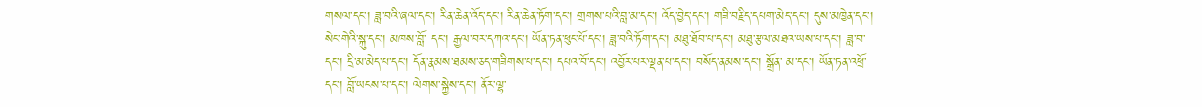གསལ་དང་། ཟླ་བའི་ཞལ་དང་། རིན་ཆེན་འོད་དང་། རིན་ཆེན་ཏོག་དང་། གྲགས་པའི་བླ་མ་དང་། འོད་བྱེད་དང་། གཟི་བརྗིད་དཔག་མེད་དང་། དུས་མཁྱེན་དང་། སེང་གེའི་སྐུ་དང་། མཁས་བློ་ དང་། རྒྱལ་བར་དཀའ་དང་། ཡོན་ཏན་ཕུང་པོ་དང་། ཟླ་བའི་ཏོག་དང་། མཐུ་ཐོབ་པ་དང་། མཐུ་རྩལ་མཐའ་ཡས་པ་དང་། ཟླ་བ་དང་། དྲི་མ་མེད་པ་དང་། དོན་རྣམས་ཐམས་ཅད་གཟིགས་པ་དང་། དཔའ་བོ་དང་། འབྱོར་པར་ལྡན་པ་དང་། བསོད་ནམས་དང་། སྒྲོན་ མ་དང་། ཡོན་ཏན་འཕྲོ་དང་། བློ་ཡངས་པ་དང་། ལེགས་སྐྱེས་དང་། ནོར་ལྷ་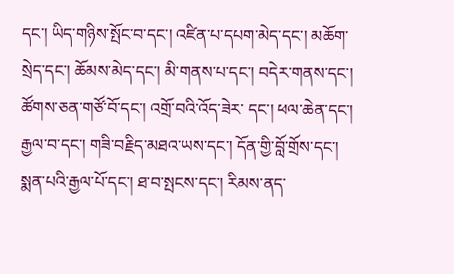དང་། ཡིད་གཉིས་སྤོང་བ་དང་། འཛིན་པ་དཔག་མེད་དང་། མཆོག་སྲེད་དང་། ཆོམས་མེད་དང་། མི་གནས་པ་དང་། བདེར་གནས་དང་། ཚོགས་ཅན་གཙོ་བོ་དང་། འགྲོ་བའི་འོད་ཟེར་ དང་། ཕལ་ཆེན་དང་། རྒྱལ་བ་དང་། གཟི་བརྗིད་མཐའ་ཡས་དང་། དོན་གྱི་བློ་གྲོས་དང་། སྨན་པའི་རྒྱལ་པོ་དང་། ཐ་བ་སྤངས་དང་། རིམས་ནད་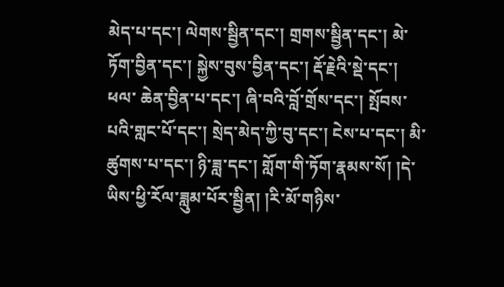མེད་པ་དང་། ལེགས་སྦྱིན་དང་། གྲགས་སྦྱིན་དང་། མེ་ཏོག་བྱིན་དང་། སྐྱེས་བུས་བྱིན་དང་། རྡོ་རྗེའི་སྡེ་དང་། ཕལ་ ཆེན་བྱིན་པ་དང་། ཞི་བའི་བློ་གྲོས་དང་། སྤོབས་པའི་གླང་པོ་དང་། སྲེད་མེད་ཀྱི་བུ་དང་། ངེས་པ་དང་། མི་ཚུགས་པ་དང་། ཉི་ཟླ་དང་། གློག་གི་ཏོག་རྣམས་སོ། །དེ་ཡིས་ཕྱི་རོལ་ཟླུམ་པོར་སྦྱིན། །རི་མོ་གཉིས་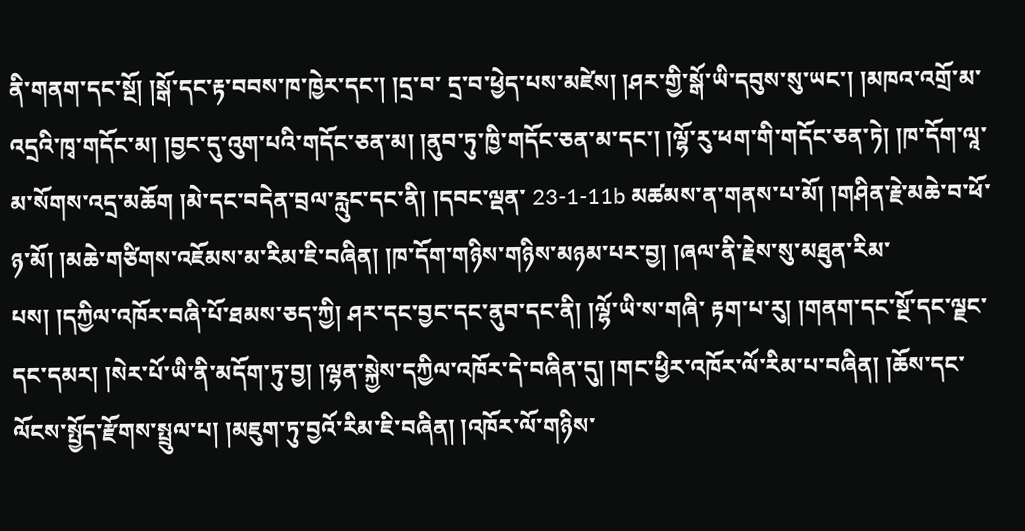ནི་གནག་དང་སྔོ། །སྒོ་དང་རྟ་བབས་ཁ་ཁྱེར་དང་། །དྲ་བ་ དྲ་བ་ཕྱེད་པས་མཛེས། །ཤར་གྱི་སྒོ་ཡི་དབུས་སུ་ཡང་། །མཁའ་འགྲོ་མ་འདྲའི་ཁྭ་གདོང་མ། །བྱང་དུ་འུག་པའི་གདོང་ཅན་མ། །ནུབ་ཏུ་ཁྱི་གདོང་ཅན་མ་དང་། །ལྷོ་རུ་ཕག་གི་གདོང་ཅན་ཏེ། །ཁ་དོག་ལཱ་མ་སོགས་འདྲ་མཆོག །མེ་དང་བདེན་བྲལ་རླུང་དང་ནི། །དབང་ལྡན་ 23-1-11b མཚམས་ན་གནས་པ་མོ། །གཤིན་རྗེ་མཆེ་བ་ཕོ་ཉ་མོ། །མཆེ་གཙིགས་འཇོམས་མ་རིམ་ཇི་བཞིན། །ཁ་དོག་གཉིས་གཉིས་མཉམ་པར་བྱ། །ཞལ་ནི་རྗེས་སུ་མཐུན་རིམ་པས། །དཀྱིལ་འཁོར་བཞི་པོ་ཐམས་ཅད་ཀྱི། ཤར་དང་བྱང་དང་ནུབ་དང་ནི། །ལྷོ་ཡི་ས་གཞི་ རྟག་པ་རུ། །གནག་དང་སྔོ་དང་ལྗང་དང་དམར། །སེར་པོ་ཡི་ནི་མདོག་ཏུ་བྱ། །ལྷན་སྐྱེས་དཀྱིལ་འཁོར་དེ་བཞིན་དུ། །གང་ཕྱིར་འཁོར་ལོ་རིམ་པ་བཞིན། །ཆོས་དང་ལོངས་སྤྱོད་རྫོགས་སྤྲུལ་པ། །མཇུག་ཏུ་བྱའོ་རིམ་ཇི་བཞིན། །འཁོར་ལོ་གཉིས་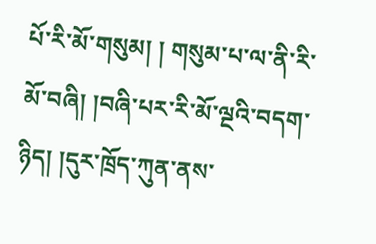པོ་རི་མོ་གསུམ། ། གསུམ་པ་ལ་ནི་རི་མོ་བཞི། །བཞི་པར་རི་མོ་ལྔའི་བདག་ཉིད། །དུར་ཁྲོད་ཀུན་ནས་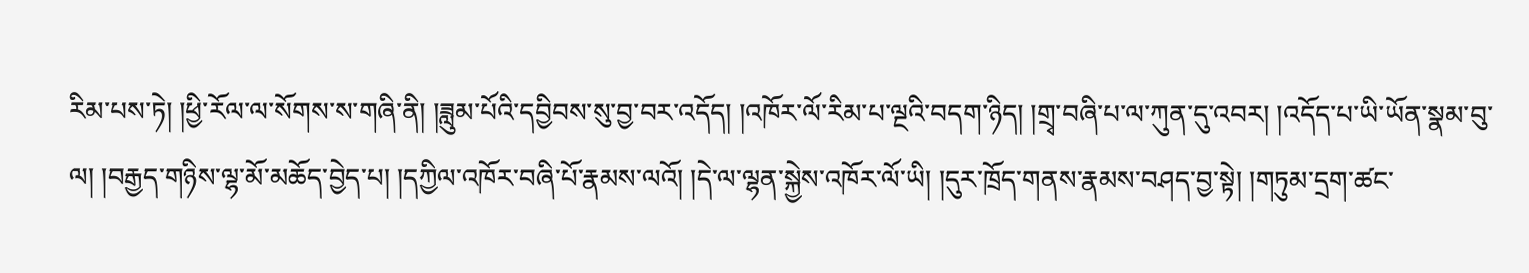རིམ་པས་ཏེ། །ཕྱི་རོལ་ལ་སོགས་ས་གཞི་ནི། །ཟླུམ་པོའི་དབྱིབས་སུ་བྱ་བར་འདོད། །འཁོར་ལོ་རིམ་པ་ལྔའི་བདག་ཉིད། །གྲྭ་བཞི་པ་ལ་ཀུན་དུ་འབར། །འདོད་པ་ཡི་ཡོན་སྣམ་བུ་ ལ། །བརྒྱད་གཉིས་ལྷ་མོ་མཆོད་བྱེད་པ། །དཀྱིལ་འཁོར་བཞི་པོ་རྣམས་ལའོ། །དེ་ལ་ལྷན་སྐྱེས་འཁོར་ལོ་ཡི། །དུར་ཁྲོད་གནས་རྣམས་བཤད་བྱ་སྟེ། །གཏུམ་དྲག་ཚང་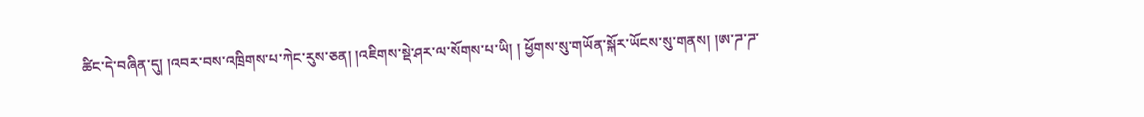ཚིང་དེ་བཞིན་དུ། །འབར་བས་འཁྲིགས་པ་ཀེང་རུས་ཅན། །འཇིགས་སྡེ་ཤར་ལ་སོགས་པ་ཡི། ། ཕྱོགས་སུ་གཡོན་སྐོར་ཡོངས་སུ་གནས། །ཨ་ཌ་ཌ་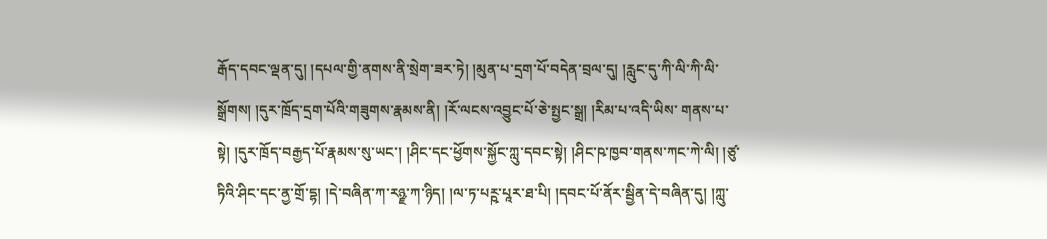རྒོད་དབང་ལྡན་དུ། །དཔལ་གྱི་ནགས་ནི་སྲེག་ཟར་ཏེ། །མུན་པ་དྲག་པོ་བདེན་བྲལ་དུ། །རླུང་དུ་ཀི་ལི་ཀི་ལི་སྒྲོགས། །དུར་ཁྲོད་དྲག་པོའི་གཟུགས་རྣམས་ནི། །རོ་ལངས་འབྱུང་པོ་ཅེ་སྤྱང་སྒྲ། །རིམ་པ་འདི་ཡིས་ གནས་པ་སྟེ། །དུར་ཁྲོད་བརྒྱད་པོ་རྣམས་སུ་ཡང་། །ཤིང་དང་ཕྱོགས་སྐྱོང་ཀླུ་དབང་སྟེ། །ཤིང་ཥ་ཁྱབ་གནས་ཀང་ཀེ་ལི། །ཙུ་ཏིའི་ཤིང་དང་ནྱ་གྲོ་དྷ། །དེ་བཞིན་ཀ་རཉྫ་ཀ་ཉིད། །ལ་ཏ་པཪྵ་པཱར་ཐ་པི། །དབང་པོ་ནོར་སྦྱིན་དེ་བཞིན་དུ། །ཀླུ་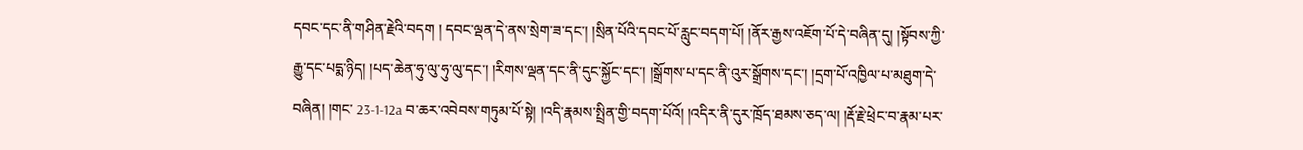དབང་དང་ནི་གཤིན་རྗེའི་བདག ། དབང་ལྡན་དེ་ནས་སྲེག་ཟ་དང་། །སྲིན་པོའི་དབང་པོ་རླུང་བདག་པོ། །ནོར་རྒྱས་འཇོག་པོ་དེ་བཞིན་དུ། །སྟོབས་ཀྱི་རྒྱུ་དང་པདྨ་ཉིད། །པད་ཆེན་ཧུ་ལུ་ཧུ་ལུ་དང་། །རིགས་ལྡན་དང་ནི་དུང་སྐྱོང་དང་། །སྒྲོགས་པ་དང་ནི་འུར་སྒྲོགས་དང་། །དྲག་པོ་འཁྱིལ་པ་མཐུག་དེ་བཞིན། །གང་ 23-1-12a བ་ཆར་འབེབས་གཏུམ་པོ་སྟེ། །འདི་རྣམས་སྤྲིན་གྱི་བདག་པོའོ། །འདིར་ནི་དུར་ཁྲོད་ཐམས་ཅད་ལ། །རྡོ་རྗེ་ཕྲེང་བ་རྣམ་པར་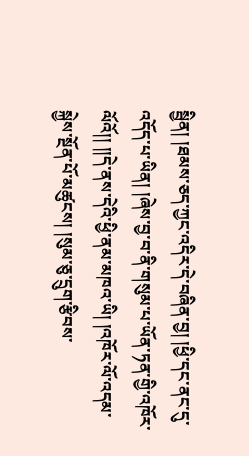སྦྱིན། །ཐམས་ཅད་ཀྱང་འདིར་དེ་བཞིན་བྱ། །ཕྱི་དང་ནང་དུ་འདོད་པ་ཡིན། །ཞེས་བྱ་བ་ནི་གསུམ་པ་ཡོན་ཏན་གྱི་འཁོར་ ལོའོ།། །།དེ་ནས་དེའི་ཕྱི་ནམ་མཁའ་ཡི། །འཁོར་ལོ་འདམ་སྐྱེས་སྔོན་པོ་མཚུངས། །སུམ་ཅུ་དྲུག་རྩིབས་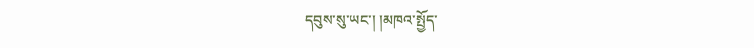དབུས་སུ་ཡང་། །མཁའ་སྤྱོད་